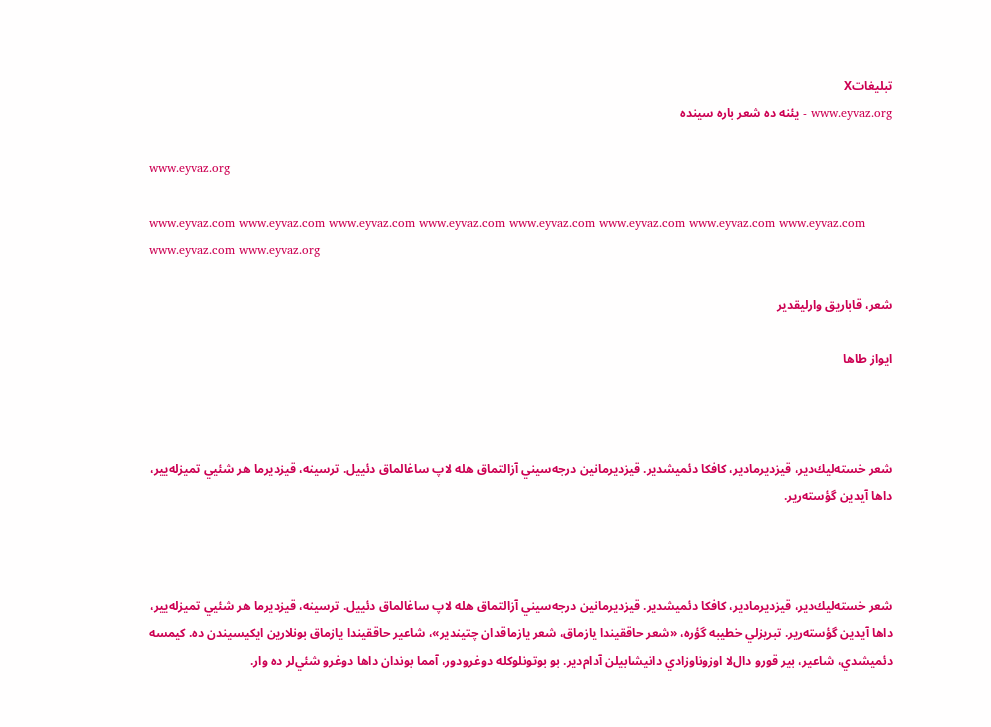تبليغاتX
www.eyvaz.org - یئنه ده شعر باره سینده

www.eyvaz.org

www.eyvaz.com www.eyvaz.com www.eyvaz.com www.eyvaz.com www.eyvaz.com www.eyvaz.com www.eyvaz.com www.eyvaz.com www.eyvaz.com www.eyvaz.org

شعر، قاباريق وارليقدير

ایواز طاها



شعر خسته‌ليك‌دير، قيزديرمادير، کافکا دئميشدير. قيزديرمانين درجه‌سيني آزالتماق هله لاپ ساغالماق دئييل. ترسينه، قيزديرما هر شئيي تميزله‌يير، داها آيدين گؤسته‌رير.



شعر خسته‌ليك‌دير، قيزديرمادير، کافکا دئميشدير. قيزديرمانين درجه‌سيني آزالتماق هله لاپ ساغالماق دئييل. ترسينه، قيزديرما هر شئيي تميزله‌يير، داها آيدين گؤسته‌رير. تبريزلي خطيبه گؤره، «شعر حاققيندا يازماق، شعر يازماقدان چتيندير»، شاعير حاققيندا يازماق بونلارين ايکيسيندن ده. كيمسه دئميشدي، شاعير، بير قورو دال‌لا اوزوناوزادي دانيشابيلن آدام‌دير. بو بوتونلوكله دوغرودور، آمما بوندان داها دوغرو شئي‌لر ده وار.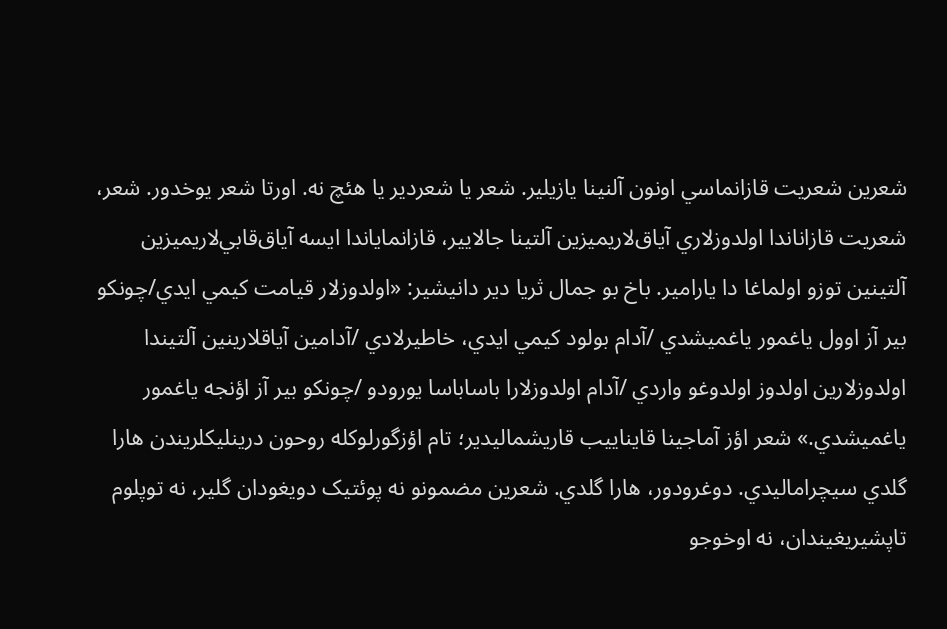شعرين شعريت قازانماسي اونون آلنينا يازيلير. شعر يا شعردير يا هئچ نه. اورتا شعر يوخدور. شعر، شعريت قازاناندا اولدوزلاري آياق‌لاريميزين آلتينا جالايير، قازانماياندا ايسه آياق‌قابي‌لاريميزين آلتينين توزو اولماغا دا يارامير. باخ بو جمال ثريا دير دانيشير: «اولدوزلار قيامت کيمي ايدي/چونکو  بير آز اوول ياغمور ياغميشدي /آدام بولود کيمي ايدي، خاطيرلادي /آدامين آياقلارينين آلتيندا اولدوزلارين اولدوز اولدوغو واردي /آدام اولدوزلارا باساباسا يورودو /چونکو بير آز اؤنجه ياغمور ياغميشدي.» شعر اؤز آماجينا قايناييب قاريشماليدير؛ تام اؤزگورلوکله روحون درينليکلريندن هارا گلدي سيچراماليدي. دوغرودور، هارا گلدي. شعرين مضمونو نه پوئتيک دويغودان گلير، نه توپلوم تاپشيريغيندان، نه اوخوجو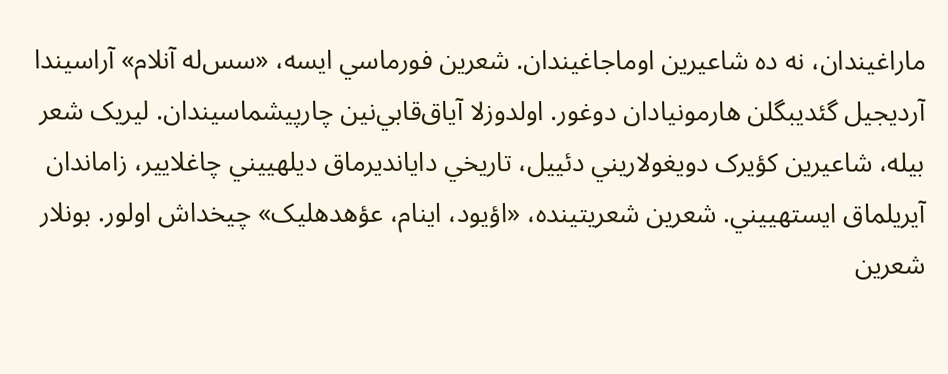ماراغيندان، نه ده شاعيرين اوماجاغيندان. شعرين فورماسي ايسه، «سس‌له آنلام» آراسيندا آرديجيل گئديبگلن هارمونيادان دوغور. اولدوزلا آياق‌قابي‌نين چارپيشماسيندان. ليريک شعر بيله، شاعيرين کؤيرک دويغولاريني دئييل، تاريخي دايانديرماق ديلهييني چاغلايير، زاماندان آيريلماق ايستهييني. شعرين شعريتينده، «اؤيود، اينام، عؤهدهليک» چيخداش اولور. بونلار شعرين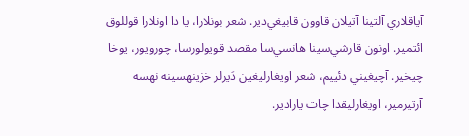آياقلاري آلتينا آتيلان قاوون قابيغي‌دير. شعر بونلارا، يا دا اونلارا قوللوق ائتمير. اونون قارشي‌سينا هانسي‌سا مقصد قويولورسا، چورويور، يوخا چيخير. آچيغيني دئييم، شعر اويغارليغين دَيرلر خزينهسينه نهسه آرتيرمير، اويغارليقدا چات يارادير.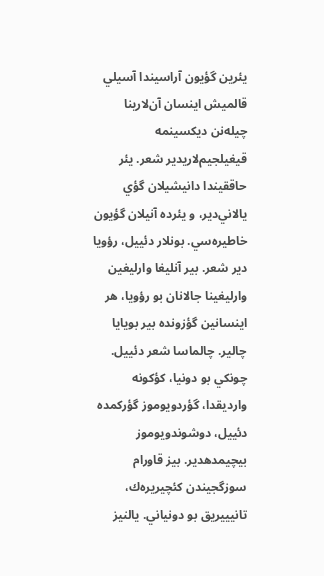يئرين گؤيون آراسيندا آسيلي قالميش اينسان آن‌لارينا چيله‌نن ديکسينمه قيغيلجيم‌لاريدير شعر. يئر حاققيندا دانيشيلان گؤي يالاني‌دير، و يئرده آنيلان گؤيون خاطيره‌سي. بونلار دئييل، رؤويا دير شعر. بير آنليغا وارليغين وارليغينا جالانان بو رؤويا، هر اينسانين گؤزونده بير بويايا چالير. چالماسا شعر دئييل. چونكي بو دونيا، کؤکونه وارديقدا، گؤردويوموز گؤرکمده دئييل، دوشوندويوموز بيچيمدهدير. بيز قاورام سوزگجيندن كئچيريره‌ك، تانيييريق بو دونياني. يالنيز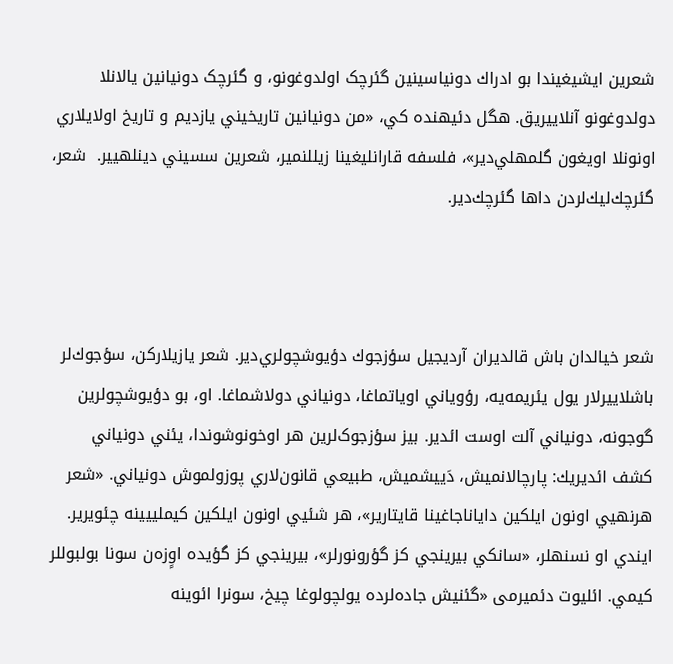شعرين ايشيغيندا بو ادراك دونياسينين گئرچک اولدوغونو، و گئرچک دونيانين يالانلا دولدوغونو آنلاييريق. هگل دئيهنده کي، «من دونيانين تاريخيني يازديم و تاريخ اولايلاري اونونلا اويغون گلمهلي‌دير»، فلسفه قارانليغينا زيللنمير، شعرين سسيني دينلهيير.  شعر، گئرچك‌ليك‌لردن داها گئرچك‌دير.



شعر خيالدان باش قالديران آرديجيل سؤزجوك دؤيوشچولري‌دير. شعر يازيلاركن، سؤجوك‌لر باشلاييرلار يول يئريمه‌يه، رؤوياني اوياتماغا، دونياني دولاشماغا. او، بو دؤيوشچولرين گوجونه، دونياني آلت اوست ائدير. بيز سؤزجوک‌لرين هر اوخونوشوندا، يئني دونياني كشف ائديريك: پارچالانميش، دَييشميش، طبيعي قانون‌لاري پوزولموش دونياني. «شعر هرنهيي اونون ايلکين داياناجاغينا قايتارير»، هر شئيي اونون ايلکين کيملييينه چئويرير. ايندي او نسنهلر، «سانکي بيرينجي کز گؤرونورلر»، بيرينجي کز گؤيده اوٍزه‌ن سونا بولبوللر کيمي. ائليوت دئميرمی «گئنيش جاده‌لرده يولچولوغا چيخ، سونرا ائوينه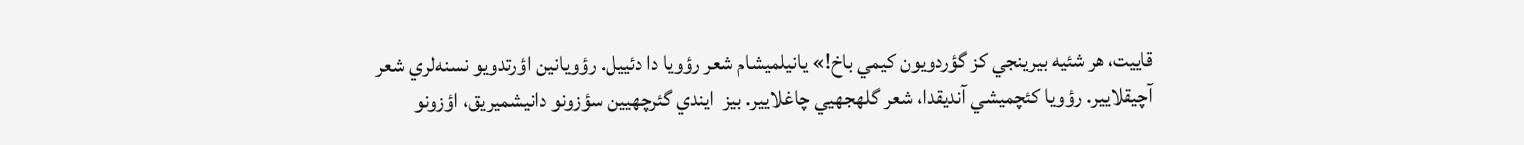قاييت، هر شئيه بيرينجي کز گؤردويون کيمي باخ!» يانيلميشام شعر رؤويا دا دئييل. رؤويانين اؤرتدويو نسنه‌لري شعر آچيقلايير. رؤويا کئچميشي آنديقدا، شعر گلهجهيي چاغلايير. بيز  ايندي گئرچهيين سؤزونو دانيشميريق، اؤزونو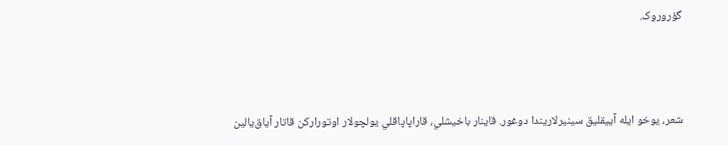گؤروروک.



شعر، يوخو ايله آييقليق سينيرلاريندا دوغور. قاينار باخيشلي، قاراپاپاقلي يولچولار اوتورارکن قاتار آياق‌يالين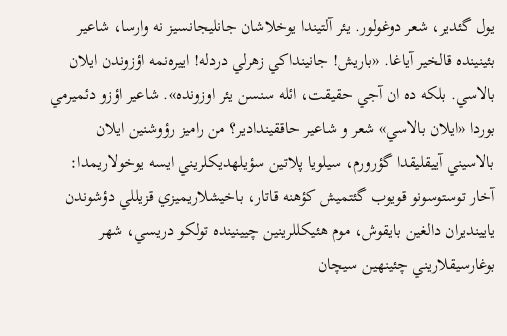يول گئدير، شعر دوغولور. يئر آلتيندا يوخلاشان جانليجانسيز نه وارسا، شاعير بئينينده قالخير آياغا. «باريش! جانينداكي زهرلي دردله! اييره‌نمه اؤزوندن ايلان بالاسي. بلكه ‌ده ان آجي حقيقت، ائله سنسن يئر اوزونده». شاعير اؤزو دئميرمي بوردا «ايلان بالاسي» شعر و شاعير حاققيندادير؟ من راميز رؤوشنين ايلان بالاسيني آييقليقدا گؤرورم، سيلويا پلاتين سؤيلهديکلريني ايسه يوخولاريمدا: آخار توستوسونو قويوب گئتميش کؤهنه قاتار، باخيشلاريميزي قزيللي دؤشوندن يايينديران دالغين بايقوش، موم هئيکللرينين چيينينده تولکو دريسي، شهر بوغارسيقلاريني چئينهين سيچان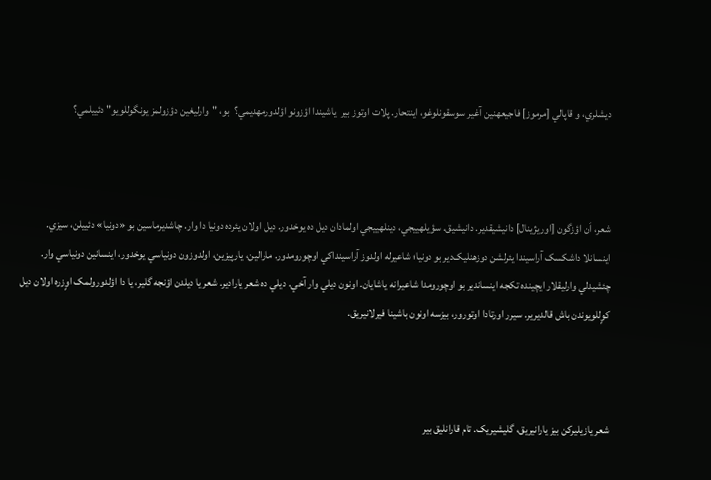ديشلري، و قاپالي [مرموز] فاجيعهنين آغير سوسقونلوغو، اينتحار. پلات اوتوز بير  ياشيندا اؤزونو اؤلدورمهديمي؟  بو، "وارليغين دؤزولمز يونگوللويو" دئييلمي؟



شعر، اَن اؤزگون [اوريژينال] دانيشيقدير. دانيشيق. سؤيلهييجي، دينلهييجي اولمادان ديل ده يوخدور. ديل اولان يئرده دونيا دا وار. چاشديرماسين بو «دونيا» دئييلن، سيزي. اينسانلا داشکسک آراسيندا يئرلشن دوزهنليک‌دير بو دونيا؛ شاعيرله اولدوز آراسينداکي اوچورومدور. مارالين، يارپيزين، اولدوزون دونياسي يوخدور، اينسانين دونياسي وار. چئشيدلي وارليقلار ايچينده تکجه اينساندير بو اوچورومدا شاعيرانه ياشايان. اونون ديلي وار آخي. ديلي ده شعر يارادير. شعر يا ديلدن اؤنجه گلير، يا دا اؤلدورولمک اوٍزره اولان ديل کوٍللويوندن باش قالديرير. سيرر اورتادا اوتورور، بيزسه اونون باشينا فيرلانيريق.



شعر يازيليرکن بيز يارانيريق، گليشيريک. تام قارانليق بير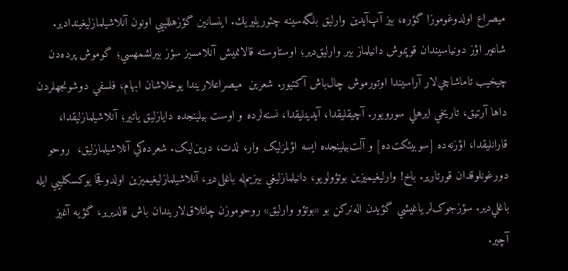ميصراع اولدوغوموزا گؤره، بيز آپ‌آيدين وارليق بلگه‌سينه چئوريليريك. اينسانين گؤزهللييي اونون آنلاشيلمازليغيندادير. شاعير اؤز دونياسيندان قوپموش دانيلماز بير وارليق‌دير؛ اوستاوسته قالانميش آنلامسيز سؤز بيرلشمهسي؛ گوموش پرده‌دن چيخيب تاماشاچي‌لار آراسيندا اوتورموش چال‌باش آكتيور. شعرين  ميصراعلاريندا يوخلاشان ابهام، فلسفي دوشونجهلردن داها آرتيق، تاريخي ايرهلي سورويور. آچيقليقدا، آيدينليقدا، ‌نسنه‌لرده و اوست بيلينجده دايازليق ياتير؛ آنلاشيلماز‌ليقدا، قارانليقدا،‌ اؤزنه‌ده [سوبیئکت‌ده] و آلت‌بيلينجده ايسه اؤلمزليک وار، لذت، درين‌ليک. شعرده‌کي آنلاشيلمازليق،  روحو دورغونلوقدان قورتارير. باخ! وارليغيميزين بوتؤولويو، دانيلمازليغي بیزیم‌له باغلی‌دیر، آنلاشيلمازليغيميزين اولدوقجا يوکسکلييي ايله باغلي‌دير. سؤزجوک‌لر ياغيشي گؤيدن اله‌نرکن بو «بوتؤو وارليق» روحوموزن چاتلاق‌لاريندان باش قالديرير، گؤیه آغیز آچير.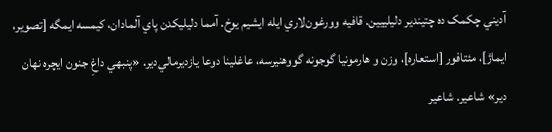آديني چکمک ده چتيندير دليلييين. قافيه وورغون‌لاري ايله ايشيم يوخ. آمما دليليکدن پاي آلمادان، کيمسه ايمگه [تصوير، ايماژ]، مئتافور [استعاره]، وزن و هارمونيا گوجونه گووهنيرسه، عاغلينا دوعا يازديرمالي‌دير. «پنبهي داغِ جنون ايچره نهان دير» شاعير. شاعير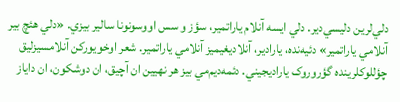دلي‌لرين دليسي‌دير. دلي ايسه آنلام ياراتمير، سؤز و سس اووسونونا سالير بيزي. «دلي هئچ بير آنلامي ياراتمير» دئيه‌نده، يارادير، آنلاديغيميز آنلامي ياراتمير. شعر اوخويورکن آنلامسيزليق چؤللوکلرينده گؤروروک ياراديجيني. دئمه‌ديم‌مي بيز هر نهيين ان آچيق، ان دوشکون، ان داياز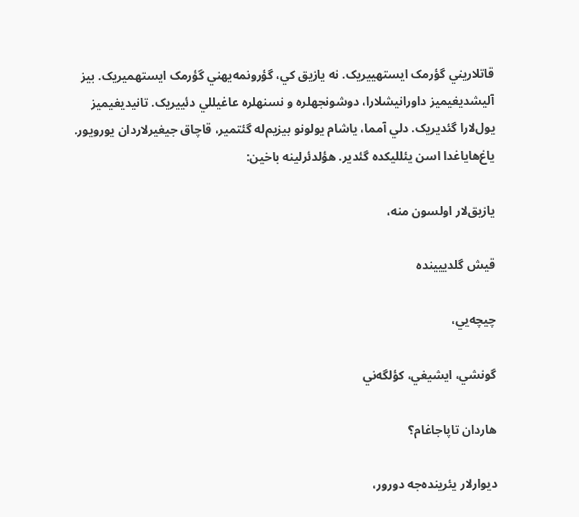قاتلاريني گؤرمک ايستهييريک. نه يازيق کي، گؤرونمه‌يهني گؤرمک ايستهميريک. بيز آليشديغيميز داورانيشلارا، دوشونجهلره و نسنهلره عاغيللي دئييريک. تانيديغيميز يول‌لارا گئديريک. دلي آمما، ياشام يولونو بيزيم‌له گئتمير، قاچاق جيغيرلاردان يورويور. ياغ‌هاياغدا اسن يئلليکده گئدير. هؤلدئرلينه باخين:

يازيق‌لار اولسون منه،

قيش گلدييينده

چيچه‌يي،

گونشي، ايشيغي، کؤلگه‌ني

هاردان تاپاجاغام؟

ديوارلار يئرينده‌جه دورور،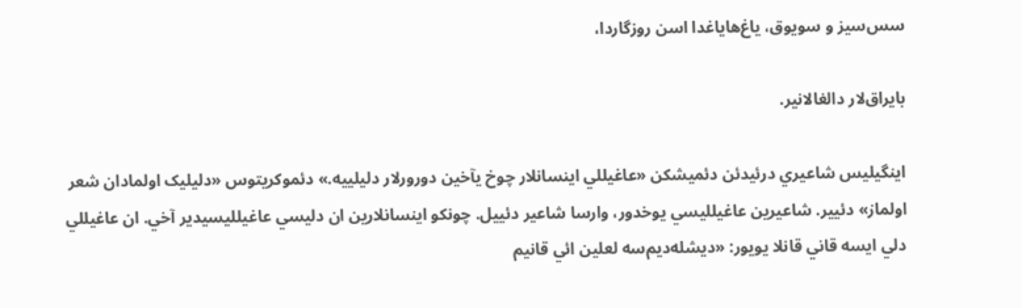سس‌سيز و سويوق، ياغ‌ها‌ياغدا اسن روزگاردا،

بايراق‌لار دالغالانير.

اينگيليس شاعيري درئيدئن دئميشکن «عاغيللي اينسانلار چوخ يآخين دورورلار دليلييه.» دئموکريتوس «دليليک اولمادان شعر اولماز» دئيير. شاعيرين عاغيلليسي يوخدور، وارسا شاعير دئييل. چونکو اينسانلارين ان دليسي عاغيلليسيدير آخي. ان عاغيللي دلي ايسه قاني قانلا يويور: «ديشله‌ديم‌سه لعلين ائي قانيم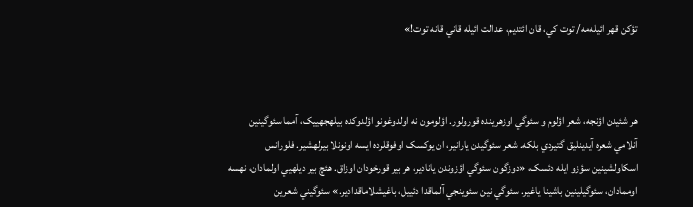تؤکن قهر ائيله‌مه/ توت کي، قان ائتديم، عدالت ائيله قاني قانه توت!»



هر شئيدن اؤنجه، شعر اؤلوم و سئوگي اوزهرينده قورولور. اؤلومون نه اولدوغونو اؤلدوکده بيلهجهييک، آمما سئوگينين آنلامي شعره آيدينليق گتيردي بلکه. شعر سئوگيدن يارانير، ان يوکسک اوفوقلرده ايسه اونونلا بيرلهشير. فلورانس اسکاولشينين سؤزو ايله دئسک، «دوزگون سئوگي اؤزوندن يانادير، هر بير قورخودان اوزاق. هئچ بير ديلهيي اولمادان، نهسه اوممادان، سئوگيلينين باشينا ياغير. سئوگي نين سئوينجي آلماقدا دئييل، باغيشلاماقدادير.» سئوگيني شعرين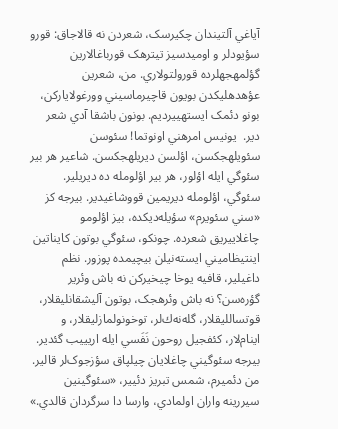آياغي آلتيندان چکيرسک، شعردن نه قالاجاق: قورو سؤيودلر و اوميدسيز تيترهک قورباغالارين گؤلمهجهلرده قورولتولاري. من، شعرين عؤهدهليکدن بويون قاچيرماسيني وورغولايارکن، بونو دئمک ايستهييرديم. بونون باشقا آدي شعر دير.  يونيس امرهني اونوتما! سئوسن سئويلهجکسن، اؤلسن ديريلهجکسن. شاعير هر بير سئوگي ايله اؤلور، هر بير اؤلومله ده ديريلير. سئوگي، اؤلومله ديريمين قووشاغيدير. بيرجه كز «سني سئويرم» سؤيله‌ديكده، بيز اؤلومو چاغلاييريق شعرده. چونکو، سئوگي بوتون كايناتين اينتيظاميني ايسته‌نيلن بيچيمده پوزور. نظم  داغيلير، قافيه يوخا چيخيركن نه باش وئرير گؤره‌سن؟ نه باش وئرهجک، بوتون آليشقانليقلار، قوتسالليقلار، گله‌‌نه‌ك‌لر، توخونولمازليقلار، و اينام‌لار، کئفجيل روحون نَفَسي ايله اريييب گئدير. بيرجه سئوگيني چاغلايان چيلپاق سؤزجوک‌لر قالير. من دئميرم، شمس تبريز دئيير، «سئوگينين سيررينه واران اولمادي، وارسا دا سرگردان قالدي.»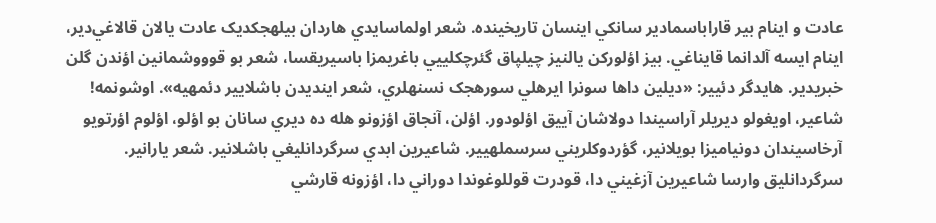عادت و اينام بير قاراباسمادير سانکي اينسان تاريخينده. شعر اولماسايدي هاردان بيلهجکديک عادت يالان قالاغي‌دير، اينام ايسه آلدانما قايناغي. بيز اؤلورکن يالنيز چيلپاق گئرچکلييي باغريمزا باسيريقسا، شعر بو قوووشمانين اؤندن گلن خبريدير. هايدگر دئيير: «ديلين داها سونرا ايرهلي سورهجک نسنهلري، شعر اينديدن باشلايير دئمهيه». اوشونمه! شاعير، اويغولو ديريلر آراسيندا دولاشان آييق اؤلودور. اؤلن، آنجاق اؤزونو هله ده ديري سانان بو اؤلو، اؤلوم اؤرتويو آرخاسيندان دونياميزا بويلانير، گؤردوکلريني سرسملهيير. شاعيرين ابدي سرگردانليغي باشلانير. شعر يارانير. سرگردانليق وارسا شاعيرين آزغيني دا، قودرت قوللوغوندا دوراني دا، اؤزونه قارشي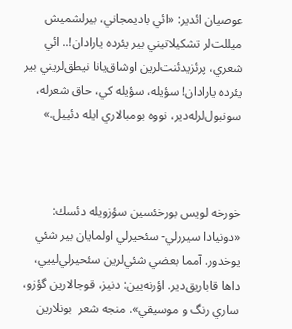عوصيان ائدير: «ائي باديمجاني، بيرلشميش ميللت‌لر تشکيلاتيني بير يئرده يارادان!.. ائي شعري، پرئزيدئنت‌لرين اوشاق‌يانا نيطق‌لريني بير يئرده يارادان! سؤيله،‌ سؤيله کي، حاق شعرله، سونبول‌لرله‌دير، نووه بومبالاري ايله دئييل.»



خورخه لويس بورخئسين سؤزويله دئسك: «دونيادا سيررلي- سئحيرلي اولمايان بير شئي يوخدور. آمما بعضي شئي‌لرين سئحيرلي‌لييي، داها قاباريق‌دير. اؤرنه‌يين: دنيز، قوجالارين گؤزو، ساري رنگ و موسيقي». منجه شعر  بونلارين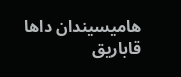هاميسيندان داها قاباريق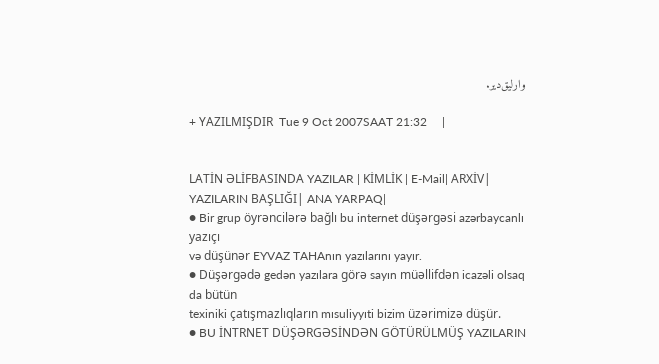وارليق‌دير.

+ YAZILMIŞDIR  Tue 9 Oct 2007SAAT 21:32     |


LATİN ƏLİFBASINDA YAZILAR | KİMLİK | E-Mail| ARXİV| YAZILARIN BAŞLIĞI| ANA YARPAQ|
● Bir grup öyrəncilərə bağlı bu internet düşərgəsi azərbaycanlı yazıçı
və düşünər EYVAZ TAHAnın yazılarını yayır.
● Düşərgədə gedən yazılara görə sayın müəllifdən icazəli olsaq da bütün
texiniki çatışmazlıqların mısuliyyıti bizim üzərimizə düşür.
● BU İNTRNET DÜŞƏRGƏSİNDƏN GÖTÜRÜLMÜŞ YAZILARIN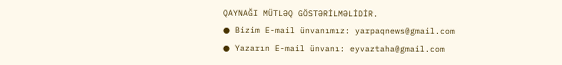QAYNAĞI MÜTLƏQ GÖSTƏRİLMƏLİDİR.
● Bizim E-mail ünvanımız: yarpaqnews@gmail.com
● Yazarın E-mail ünvanı: eyvaztaha@gmail.com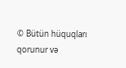© Bütün hüquqları qorunur və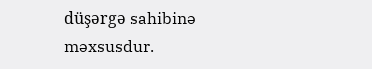düşərgə sahibinə məxsusdur.